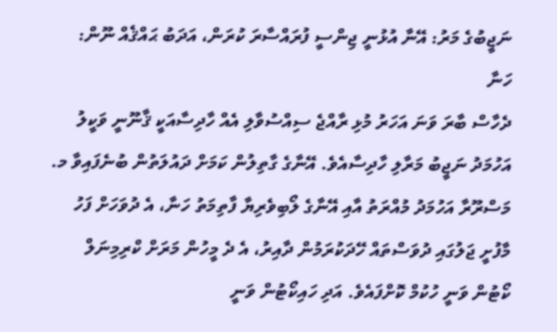ނަޖީބުގެ މަރު: އޭނާ އުޅުނީ ޖިންސީ ފުރައްސާރަ ކުރަން، އަދަބު ޙައްޤެއް ނޫން: ހަނާ
ދެހާސް ބާރަ ވަނަ އަހަރު މުޅި ރާއްޖެ ސިއްސުވާލި އެއް ހާދިސާއަކީ ޤާނޫނީ ވަކީލު އަހުމަދު ނަޖީބު މަރާލި ހާދިސާއެވެ. އޭނާގެ ގާތިލުން ކަމަށް ދައުލަތުން ބުނެފައިވާ މ. މަސްރޫރާ އަހުމަދު މުއްރަތު އާއި އޭނާގެ ލޯބިވެރިޔާ ފާތިމަތު ހަނާ، އެ ދުވަހަށް ފަހު މާފުށީ ޖަލުގައި ދުވަސްތައް ހޭދަކުރަމުން ދާއިރު، އެ ދެ މީހުން މަރަށް ކްރިމިނަލް ކޯޓުން ވަނީ ހުކުމް ކޮށްފައެވެ. އަދި ހައިކޯޓުން ވަނީ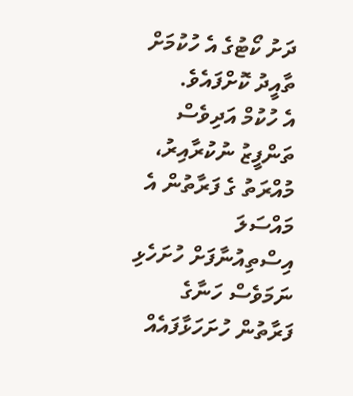ދަށު ކޯޓުގެ އެ ހުކުމަށް ތާއީދު ކޮށްފައެވެ.
އެ ހުކުމް އަދިވެސް ތަންފީޒު ނުކުރާއިރު، މުއްރަތު ގެ ފަރާތުން އެ މައްސަލަ އިސްތިއުނާފަށް ހުށަހެޅި ނަމަވެސް ހަނާގެ ފަރާތުން ހުށަހަޅާފައެއް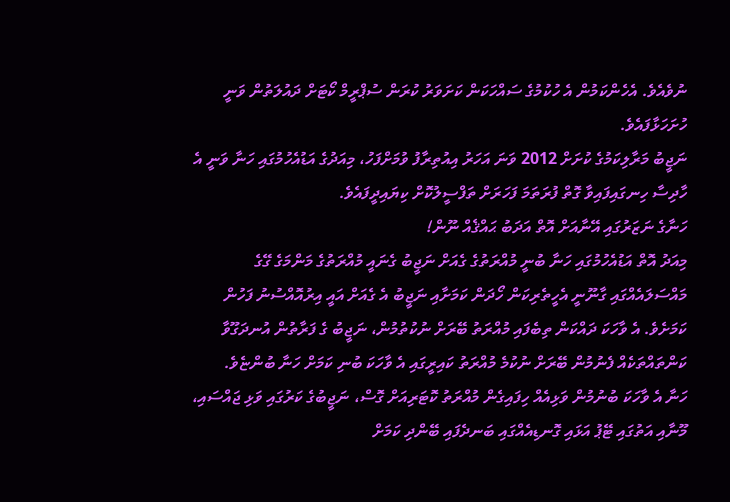ނުވެއެވެ. އެހެންކަމުން އެ ހުކުމުގެ ސައްހަކަން ކަށަވަރު ކުރަން ސުޕްރީމް ކޯޓަށް ދައުލަތުން ވަނީ ހުށަހަޅާފައެވެ.
ނަޖީބު މަރާލިކަމުގެ ކުށަށް 2012 ވަނަ އަހަރު އިއުތިރާފު ވުމަށްފަހު، މިއަދުގެ އަޑުއެހުމުގައި ހަނާ ވަނީ އެ ހާދިސާ ހިނގައިފައިވާ ގޮތް ފުރަތަމަ ފަހަރަށް ތަފްސީލުކޮށް ކިޔައިދީފައެވެ.
ހަނާގެ ނަޒަރުގައި އޭނާއަށް އޮތް އަދަބު ޙައްޤެއް ނޫން!
މިއަދު އޮތް އަޑުއެހުމުގައި ހަނާ ބުނީ މުއްރަތުގެ ގެއަށް ނަޖީބު ގެނައީ މުއްރަތުގެ މަންމަގެ ގޭގެ މައްސަލައެއްގައި ގާނޫނީ އެހީތެރިކަން ހޯދަން ކަމަށާއި ނަޖީބު އެ ގެއަށް އައީ އިރުއޮއްސުނު ފަހުން ކަމަށެވެ. އެ ވާހަކަ ދައްކަން ތިބެފައި މުއްރަތު ބޭރަށް ނުކުތުމުން، ނަޖީބު ގެ ފަރާތުން އުނދަގޫވާ ކަންތައްތަކެއް ފެނުމުން ބޭރަށް ނުކުމެ މުއްރަތު ކައިރީގައި އެ ވާހަކަ ބުނި ކަމަށް ހަނާ ބުންޏެވެ.
ހަނާ އެ ވާހަކަ ބުނުމުން ވަޅިއެއް ހިފައިގެން މުއްރަތު ކޮޓަރިއަށް ގޮސް، ނަޖީބުގެ ކަރުގައި ވަޅި ޖައްސައި، މޫނާއި އަތުގައި ޓޭޕު އަޅައި ގޮނޑިއެއްގައި ބަނދެފައި ބޭންދި ކަމަށް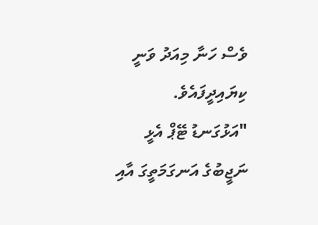ވެސް ހަނާ މިއަދު ވަނީ ކިޔައިދީފައެވެ.
"އަޅުގަނޑު ޓޭޕް އެޅީ ނަޖީބުގެ އަނގަމަތީގަ އާއި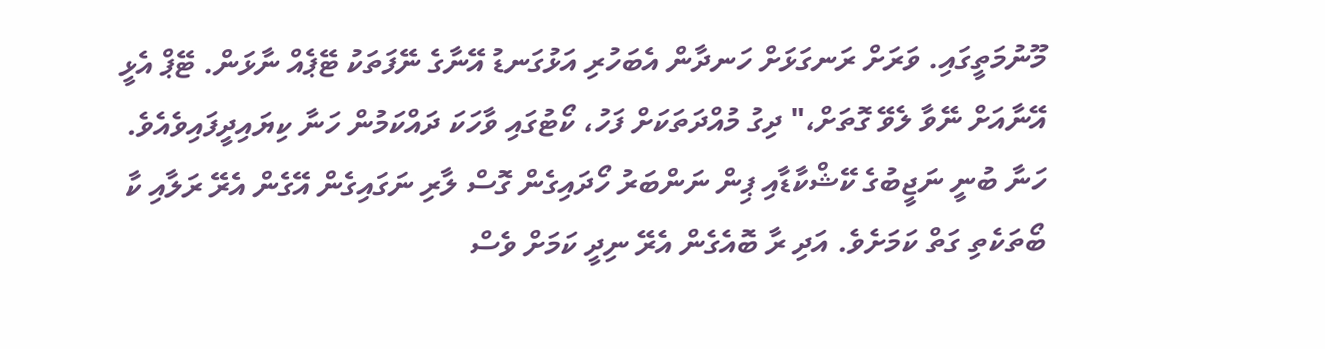މޫނުމަތީގައި. ވަރަށް ރަނގަޅަށް ހަނދާން އެބަހުރި އަޅުގަނޑު އޭނާގެ ނޭފަތަކު ޓޭޕެއް ނާޅަން. ޓޭޕް އެޅީ އޭނާއަށް ނޭވާ ލެވޭ ގޮތަށް،" ދިގު މުއްދަތަކަށް ފަހު، ކޯޓުގައި ވާހަކަ ދައްކަމުން ހަނާ ކިޔައިދީފައިވެއެވެ.
ހަނާ ބުނީ ނަޖީބުގެ ކޭޝްކާޑާއި ޕިން ނަންބަރު ހޯދައިގެން ގޮސް ލާރި ނަގައިގެން އޭގެން އެރޭ ރަލާއި ކާ ބޯތަކެތި ގަތް ކަމަށެވެ. އަދި ރާ ބޮއެގެން އެރޭ ނިދީ ކަމަށް ވެސް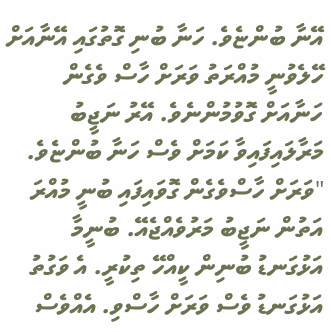އޭނާ ބުންޏެވެ. ހަނާ ބުނި ގޮތުގައި އޭނާއަށް ހޭލެވުނީ މުއްރަތު ވަރަށް ހާސް ވެގެން ހަނާއަށް ގޮވުމުންނެވެ. އޭރު ނަޖީބު މަރާލައިފައިވާ ކަމަށް ވެސް ހަނާ ބުންޏެވެ.
"ވަރަށް ހާސްވެގެން ގޮވައިފައި ބުނީ މުއްރަ އަތުން ނަޖީބު މަރުވެއްޖެއޭ. ބުނީމާ އަޅުގަނޑު ބުނިން ކީއްހޭ ތިކުރީ. އެ ވަގުތު އަޅުގަނޑު ވެސް ވަރަށް ހާސްވި. އެއްވެސް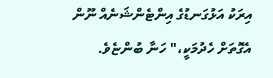އިރަކު އަޅުގަނޑުގެ އިންޓެންޝަނެއް ނޫން އެގޮތަށް ހެދުމަކީ،" ހަނާ ބުންޏެވެ.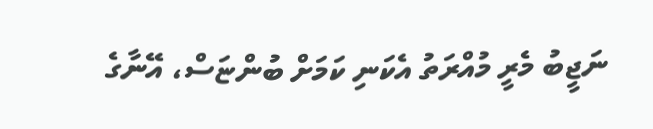ނަޖީބު މެރީ މުއްރަތު އެކަނި ކަމަށް ބުންޏަސް، އޭނާގެ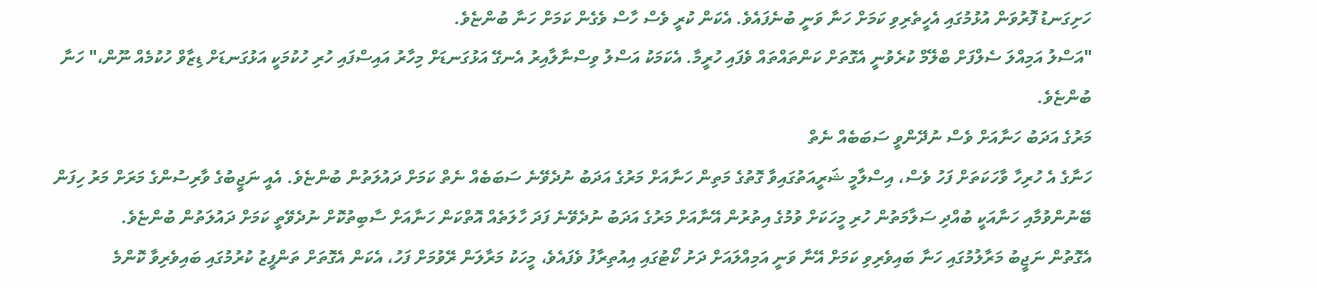ހަށިގަނޑު ފޮރުވަން އުޅުމުގައި އެހީތެރިވި ކަމަށް ހަނާ ވަނީ ބުނެފައެވެ. އެކަން ކުރީ ވެސް ހާސް ވެގެން ކަމަށް ހަނާ ބުންޏެވެ.
"އަސްލު އަމިއްލަ ސެލްފަށް ބްލޭމް ކުރެވުނީ އެގޮތަށް ކަންތައްތައް ވެފައި ހުރީމާ. އެކަމަކު އަސްލު ވިސްނާލާއިރު އެނގޭ އަޅުގަނޑަށް މިހާރު އައިސްފައި ހުރި ހުކުމަކީ އަޅުގަނޑަށް ޑިޒާވް ހުކުމެއް ނޫން،" ހަނާ ބުންޏެވެ.
މަރުގެ އަދަބު ހަނާއަށް ވެސް ނުދޭންވީ ސަބަބެއް ނެތް
ހަނާގެ އެ ހުރިހާ ވާހަކަތަށް ފަހު ވެސް، އިސްލާމީ ޝަރީއަތުގައިވާ ގޮތުގެ މަތިން ހަނާއަށް މަރުގެ އަދަބު ނުދެވޭނެ ސަބަބެއް ނެތް ކަމަށް ދައުލަތުން ބުންޏެވެ. އެއީ ނަޖީބުގެ ވާރިސުންގެ މަރަށް މަރު ހިފަން ބޭނުންވުމާއި ހަނާއަކީ ބުއްދި ސަލާމަތުން ހުރި މީހަކަށް ވުމުގެ އިތުރުން އޭނާއަށް މަރުގެ އަދަބު ނުދެވޭނެ ފަދަ ހާލަތެއް އޮތްކަން ހަނާއަށް ސާބިތުކޮށް ނުދެވޭތީ ކަމަށް ދައުލަތުން ބުންޏެވެ.
އެގޮތުން ނަޖީބު މަރާލުމުގައި ހަނާ ބައިވެރިވި ކަމަށް އޭނާ ވަނީ އަމިއްލައަށް ދަށު ކޯޓުގައި އިއުތިރާފު ވެފައެވެ، މީހަކު މަރާލަން ރޭވުމަށް ފަހު، އެކަން އެގޮތަށް ތަންފީޒު ކުރުމުގައި ބައިވެރިވާ ކޮންމެ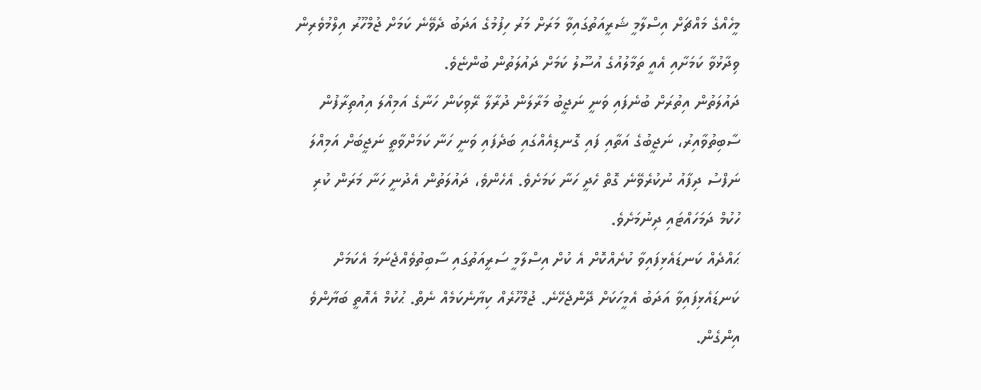މީހެއްގެ މައްޗަށް އިސްލާމީ ޝަރީއަތުގައިވާ މަރަށް މަރު ހިފުމުގެ އަދަބު ދެވޭނެ ކަމަށް ޖުމްހޫރު އިލްމުވެރިން ވިދާޅުވާ ކަމަށާއި އެއީ ތަމާލުއުގެ އުސޫލު ކަމަށް ދައުލަތުން ބުންޏެވެ.
ދައުލަތުން އިތުރަށް ބުނެފައި ވަނީ ނަޖީބު މަރާލަން ދުރާލާ ރޭވިކަން ހަނާގެ އަމިއްލަ އިއުތިރާފުން ސާބިތުވާއިރު، ނަޖީބުގެ އަތާއި ފައި ގޮނޑިއެއްގައި ބަދެފައި ވަނީ ހަނާ ކަމަށްވާތީ ނަޖީބަށް އަމިއްލަ ނަފްސު ދިފާއު ނުކުރެވޭނެ ގޮތް ހެދީ ހަނާ ކަމަށެވެ. އެހެންވެ، ދައުލަތުން އެދުނީ ހަނާ މަރަން ކުރި ހުކުމް ދަމަހައްޓައި ދިނުމަށެވެ.
ޙައްދެއް ކަނޑައެޅިފައިވާ ކުށެއްކޮށް އެ ކުށް އިސްލާމީ ސަރީއަތުގައި ސާބިތުވެއްޖެނަމަ އެކަމަށް ކަނޑައެޅިފައިވާ އަދަބު އެމީހަކަށް ދޭންޖެހޭނެ. ޖުމްހޫރެއް ކިޔާނެކަމެއް ނެތް. ޙުކުމް އެއޮތީ ބަޔާންވެ އިންގެން.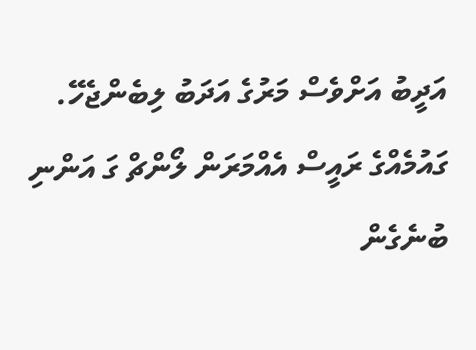އަދީބު އަށްވެސް މަރުގެ އަދަބު ލިބެންޖެހޭ. ގައުމެއްގެ ރައީސް އެއްމަރަން ލޯންޗް ގަ އަންނި ބުނެގެން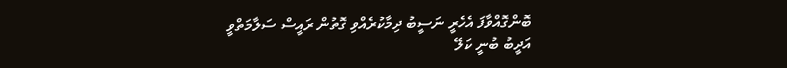ބޮންގޮއްވާފަ އެހެރީ ނަސީބު ދިމާކުރެއްވި ގޮތުން ރައީސް ސަލާމަތްވީ
އަދީބު ބުނީ ކަލޭ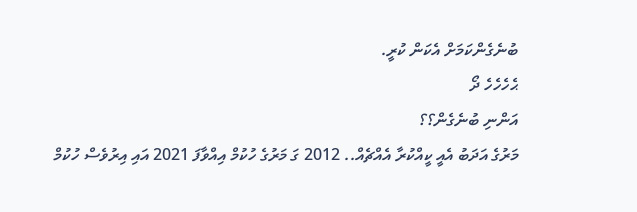ބުނެގެންކަމަށް އެކަން ކުރީ.
ޙެހެހެހެ ދޯ
އަންނި ބުނެގެން؟؟
މަރުގެ އަދަބު އެއީ ކީއްކުރާ އެއްޗެއް.. 2012 ގަ މަރުގެ ހުކުމް އިއްވާފަ 2021 އައި އިރުވެސް ހުކުމް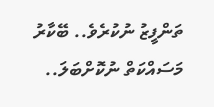ތަންފީޒު ނުކުރެވެ.. ބޭކާރު މަސައްކަތް ނުކޮށްބަލަ..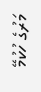މަރުގެ ހުކުމޭ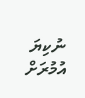ނުކިޔަ އުމުރަށް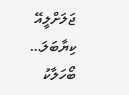ޖަލަށްލީއޭ ކިޔާބަލަ…
ބޯހަލާކު